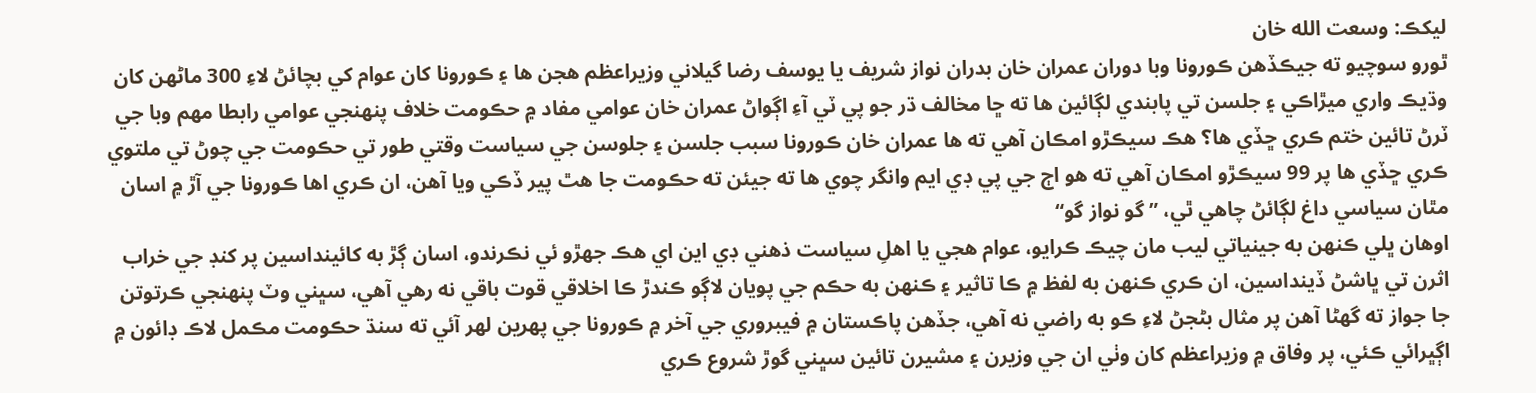ليکڪ: وسعت الله خان
ٿورو سوچيو ته جيڪڏهن ڪورونا وبا دوران عمران خان بدران نواز شريف يا يوسف رضا گيلاني وزيراعظم هجن ها ۽ ڪورونا کان عوام کي بچائڻ لاءِ 300 ماڻهن کان وڌيڪ واري ميڙاڪي ۽ جلسن تي پابندي لڳائين ها ته ڇا مخالف ڌر جو پي ٽي آءِ اڳواڻ عمران خان عوامي مفاد ۾ حڪومت خلاف پنهنجي عوامي رابطا مهم وبا جي ٽرڻ تائين ختم ڪري ڇڏي ها؟ هڪ سيڪڙو امڪان آهي ته ها عمران خان ڪورونا سبب جلسن ۽ جلوسن جي سياست وقتي طور تي حڪومت جي چوڻ تي ملتوي ڪري ڇڏي ها پر 99 سيڪڙو امڪان آهي ته هو اڄ جي پي ڊي ايم وانگر چوي ها ته جيئن ته حڪومت جا هٿ پير ڏڪي ويا آهن، ان ڪري اها ڪورونا جي آڙ ۾ اسان مٿان سياسي داغ لڳائڻ چاهي ٿي، ”گو نواز گو“
اوهان ڀلي ڪنهن به جينياتي ليب مان چيڪ ڪرايو، عوام هجي يا اهلِ سياست ذهني ڊي اين اي هڪ جهڙو ئي نڪرندو، اسان ڳڙ به کائينداسين پر کنڊ جي خراب اثرن تي ڀاشڻ ڏينداسين، ان ڪري ڪنهن به لفظ ۾ ڪا تاثير ۽ ڪنهن به حڪم جي پويان لاڳو ڪندڙ ڪا اخلاقي قوت باقي نه رهي آهي، سڀني وٽ پنهنجي ڪرتوتن جا جواز ته گهڻا آهن پر مثال بڻجڻ لاءِ ڪو به راضي نه آهي، جڏهن پاڪستان ۾ فيبروري جي آخر ۾ ڪورونا جي پهرين لهر آئي ته سنڌ حڪومت مڪمل لاڪ ڊائون ۾ اڳڀرائي ڪئي، پر وفاق ۾ وزيراعظم کان وٺي ان جي وزيرن ۽ مشيرن تائين سڀني گوڙ شروع ڪري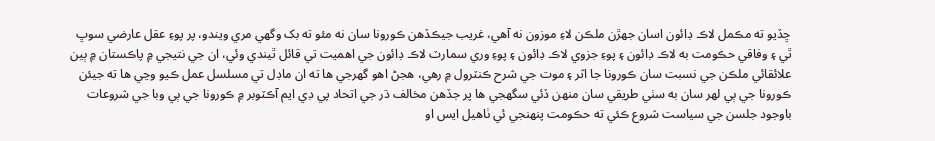ڇڏيو ته مڪمل لاڪ ڊائون اسان جهڙن ملڪن لاءِ موزون نه آهي، غريب جيڪڏهن ڪورونا سان نه مئو ته بک وگهي مري ويندو، پر پوءِ عقل عارضي سوڀ ٿي ۽ وفاقي حڪومت به لاڪ ڊائون ۽ پوءِ جزوي لاڪ ڊائون ۽ پوءِ وري سمارٽ لاڪ ڊائون جي اهميت تي قائل ٿيندي وئي، ان جي نتيجي ۾ پاڪستان ۾ ٻين علائقائي ملڪن جي نسبت سان ڪورونا جا اثر ۽ موت جي شرح ڪنٽرول ۾ رهي، هجڻ اهو گهرجي ها ته ان ماڊل تي مسلسل عمل ڪيو وڃي ها ته جيئن ڪورونا جي ٻي لهر سان به سٺي طريقي سان منهن ڏئي سگهجي ها پر جڏهن مخالف ڌر جي اتحاد پي ڊي ايم آڪٽوبر ۾ ڪورونا جي ٻي وبا جي شروعات باوجود جلسن جي سياست شروع ڪئي ته حڪومت پنهنجي ئي ٺاهيل ايس او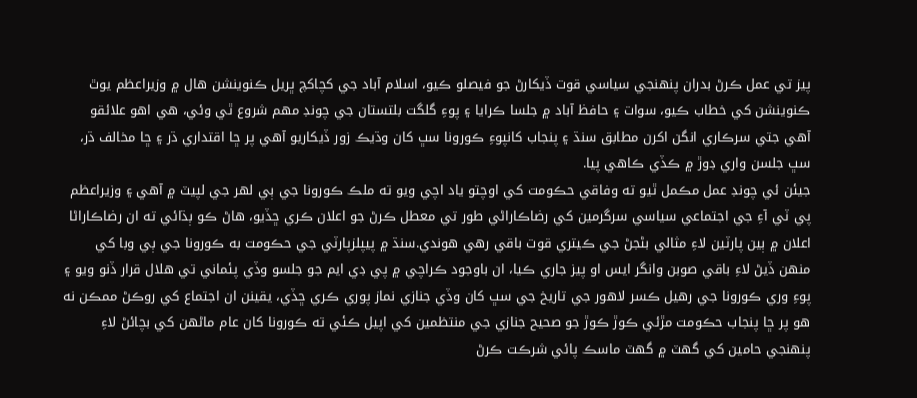پيز تي عمل ڪرڻ بدران پنهنجي سياسي قوت ڏيکارڻ جو فيصلو ڪيو، اسلام آباد جي کچاکچ ڀريل ڪنوينشن هال ۾ وزيراعظم يوٿ ڪنوينشن کي خطاب ڪيو، سوات ۽ حافظ آباد ۾ جلسا ڪرايا ۽ پوءِ گلگت بلتستان جي چونڊ مهم شروع ٿي وئي، هي اهو علائقو آهي جتي سرڪاري انگن اکرن مطابق سنڌ ۽ پنجاب کانپوءِ ڪورونا سڀ کان وڌيڪ زور ڏيکاريو آهي پر ڇا اقتداري ڌر ۽ ڇا مخالف ڌر، سڀ جلسن واري ڊوڙ ۾ ڪڏي ڪاهي پيا.
جيئن ئي چونڊ عمل مڪمل ٿيو ته وفاقي حڪومت کي اوچتو ياد اچي ويو ته ملڪ ڪورونا جي ٻي لهر جي لپيٽ ۾ آهي ۽ وزيراعظم پي ٽي آءِ جي اجتماعي سياسي سرگرمين کي رضاڪاراڻي طور تي معطل ڪرڻ جو اعلان ڪري ڇڏيو، هاڻ ڪو ٻڌائي ته ان رضاڪاراڻا اعلان ۾ ٻين پارٽين لاءِ مثالي بڻجڻ جي ڪيتري قوت باقي رهي هوندي.سنڌ ۾ پيپلزپارٽي جي حڪومت به ڪورونا جي ٻي وبا کي منهن ڏيڻ لاءِ باقي صوبن وانگر ايس او پيز جاري ڪيا، ان باوجود ڪراچي ۾ پي ڊي ايم جو جلسو وڏي پئماني تي هلال قرار ڏنو ويو ۽ پوءِ وري ڪورونا جي رهيل ڪسر لاهور جي تاريخ جي سڀ کان وڏي جنازي نماز پوري ڪري ڇڏي، يقينن ان اجتماع کي روڪڻ ممڪن نه هو پر ڇا پنجاب حڪومت مڙئي ڪوڙ ڪوڙ جو صحيح جنازي جي منتظمين کي اپيل ڪئي ته ڪورونا کان عام ماڻهن کي بچائڻ لاءِ پنهنجي حامين کي گهٽ ۾ گهٽ ماسڪ پائي شرڪت ڪرڻ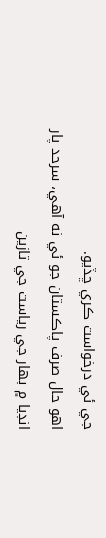جي ئي درخواست ڪري ڇڏيو.
اهو حال صرف پاڪستان جو ئي نه آهي، سرحد پار انڊيا ۾ بهار جي رياست جي تازين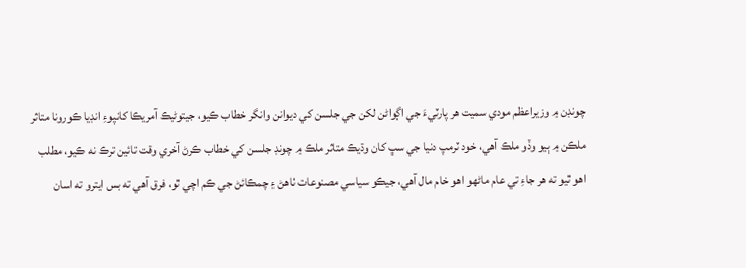چونڊن ۾ وزيراعظم مودي سميت هر پارٽيءَ جي اڳواڻن لکن جي جلسن کي ديوانن وانگر خطاب ڪيو، جيتوڻيڪ آمريڪا کانپوءِ انڊيا ڪورونا متاثر ملڪن ۾ ٻيو وڏو ملڪ آهي، خود ٽرمپ دنيا جي سڀ کان وڌيڪ متاثر ملڪ ۾ چونڊ جلسن کي خطاب ڪرڻ آخري وقت تائين ترڪ نه ڪيو، مطلب اهو ٿيو ته هر جاءِ تي عام ماڻهو اهو خام مال آهي، جيڪو سياسي مصنوعات ٺاهڻ ۽ چمڪائڻ جي ڪم اچي ٿو، فرق آهي ته بس ايترو ته اسان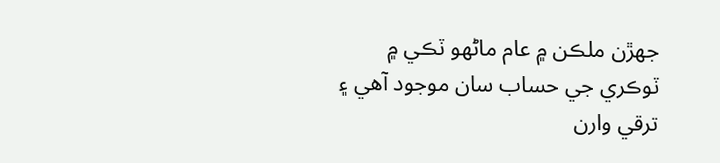جهڙن ملڪن ۾ عام ماڻهو ٽڪي ۾ ٽوڪري جي حساب سان موجود آهي ۽ ترقي وارن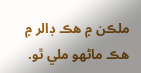ملڪن ۾ هڪ ڊالر ۾ هڪ ماڻهو ملي ٿو.